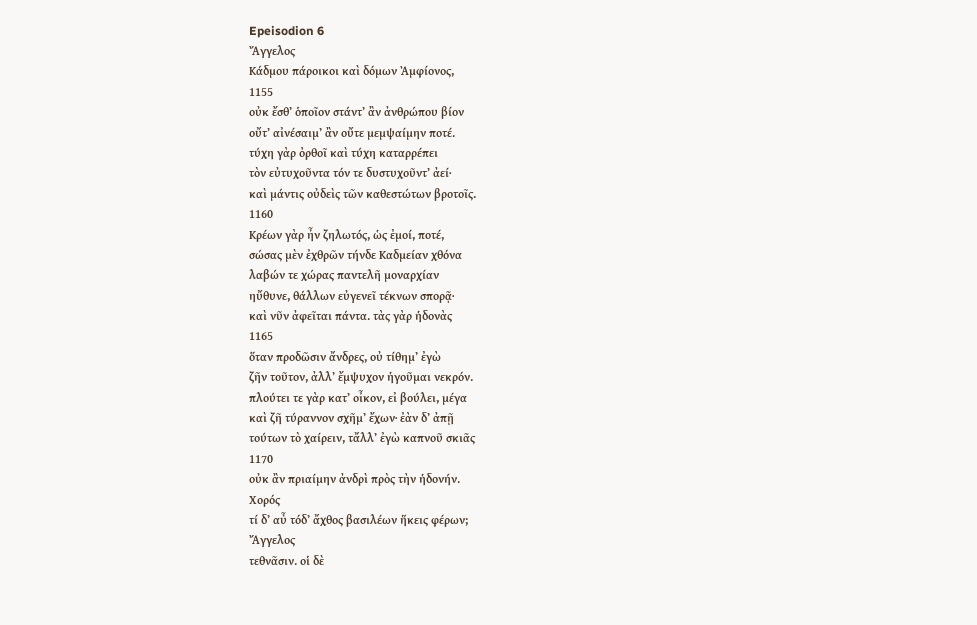Epeisodion 6
Ἄγγελος
Κάδμου πάροικοι καὶ δόμων Ἀμφίονος,
1155
οὐκ ἔσθʼ ὁποῖον στάντʼ ἂν ἀνθρώπου βίον
οὔτʼ αἰνέσαιμʼ ἂν οὔτε μεμψαίμην ποτέ.
τύχη γὰρ ὀρθοῖ καὶ τύχη καταρρέπει
τὸν εὐτυχοῦντα τόν τε δυστυχοῦντʼ ἀεί·
καὶ μάντις οὐδεὶς τῶν καθεστώτων βροτοῖς.
1160
Κρέων γὰρ ἦν ζηλωτός, ὡς ἐμοί, ποτέ,
σώσας μὲν ἐχθρῶν τήνδε Καδμείαν χθόνα
λαβών τε χώρας παντελῆ μοναρχίαν
ηὔθυνε, θάλλων εὐγενεῖ τέκνων σπορᾷ·
καὶ νῦν ἀφεῖται πάντα. τὰς γὰρ ἡδονὰς
1165
ὅταν προδῶσιν ἄνδρες, οὐ τίθημʼ ἐγὼ
ζῆν τοῦτον, ἀλλʼ ἔμψυχον ἡγοῦμαι νεκρόν.
πλούτει τε γὰρ κατʼ οἶκον, εἰ βούλει, μέγα
καὶ ζῆ τύραννον σχῆμʼ ἔχων· ἐὰν δʼ ἀπῇ
τούτων τὸ χαίρειν, τἄλλʼ ἐγὼ καπνοῦ σκιᾶς
1170
οὐκ ἂν πριαίμην ἀνδρὶ πρὸς τὴν ἡδονήν.
Χορός
τί δʼ αὖ τόδʼ ἄχθος βασιλέων ἥκεις φέρων;
Ἄγγελος
τεθνᾶσιν. οἱ δὲ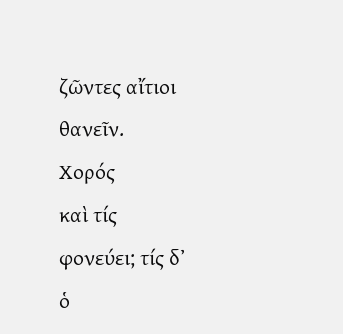ζῶντες αἴτιοι θανεῖν.
Χορός
καὶ τίς φονεύει; τίς δʼ ὁ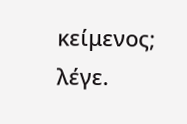κείμενος; λέγε.